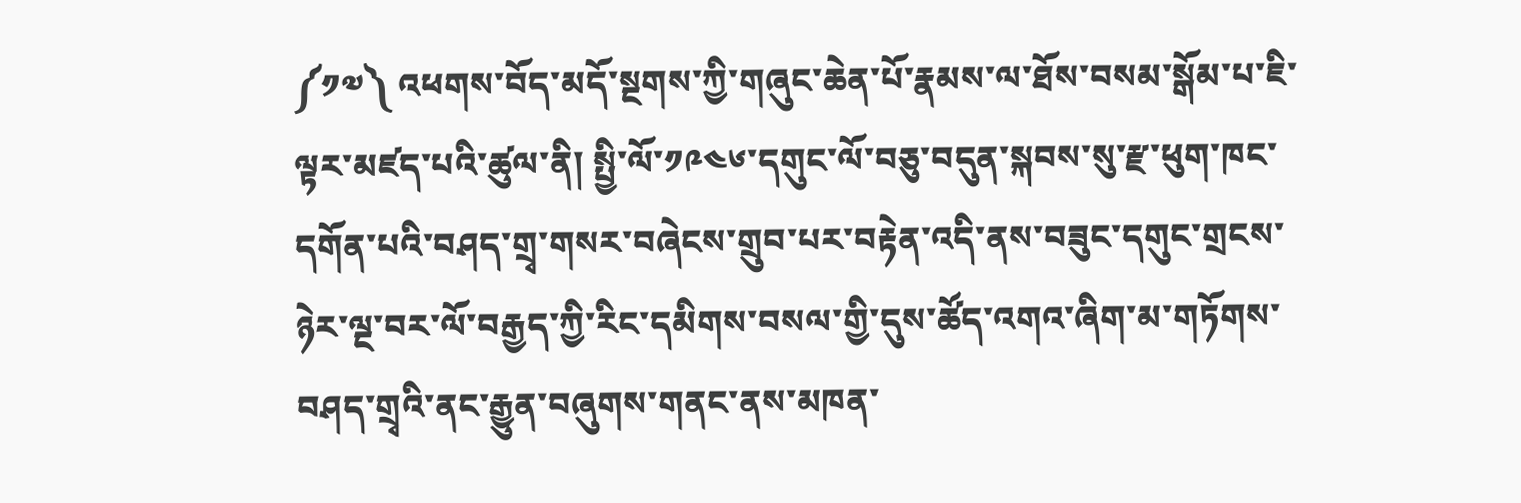༼༡༧༽ འཕགས་བོད་མདོ་སྔགས་ཀྱི་གཞུང་ཆེན་པོ་རྣམས་ལ་ཐོས་བསམ་སྒོམ་པ་ཇི་ལྟར་མཛད་པའི་ཚུལ་ནི། སྤྱི་ལོ་༡༩༤༦་དགུང་ལོ་བཅུ་བདུན་སྐབས་སུ་རྫ་ཕུག་ཁང་དགོན་པའི་བཤད་གྲྭ་གསར་བཞེངས་གྲུབ་པར་བརྟེན་འདི་ནས་བཟུང་དགུང་གྲངས་ཉེར་ལྔ་བར་ལོ་བརྒྱད་ཀྱི་རིང་དམིགས་བསལ་གྱི་དུས་ཚོད་འགའ་ཞིག་མ་གཏོགས་བཤད་གྲྭའི་ནང་རྒྱུན་བཞུགས་གནང་ནས་མཁན་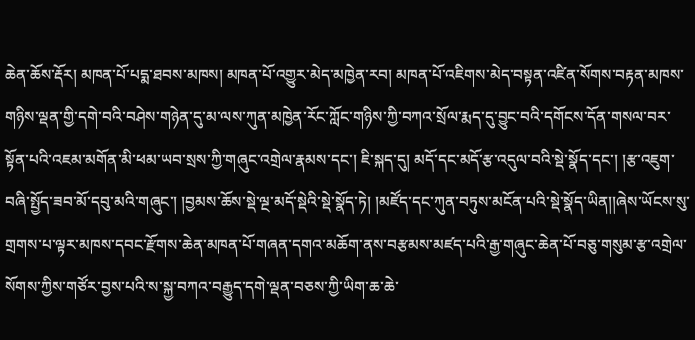ཆེན་ཆོས་རྡོར། མཁན་པོ་པདྨ་ཐབས་མཁས། མཁན་པོ་འགྱུར་མེད་མཁྱེན་རབ། མཁན་པོ་འཇིགས་མེད་བསྟན་འཛིན་སོགས་བརྟན་མཁས་གཉིས་ལྡན་གྱི་དགེ་བའི་བཤེས་གཉེན་དུ་མ་ལས་ཀུན་མཁྱེན་རོང་ཀློང་གཉིས་ཀྱི་བཀའ་སྲོལ་རྨད་དུ་བྱུང་བའི་དགོངས་དོན་གསལ་བར་སྟོན་པའི་འཇམ་མགོན་མི་ཕམ་ཡབ་སྲས་ཀྱི་གཞུང་འགྲེལ་རྣམས་དང་། ཇི་སྐད་དུ། མདོ་དང་མདོ་རྩ་འདུལ་བའི་སྡེ་སྣོད་དང་། །རྩ་འཇུག་བཞི་སྤྱོད་ཟབ་མོ་དབུ་མའི་གཞུང་། །བྱམས་ཆོས་སྡེ་ལྔ་མདོ་སྡེའི་སྡེ་སྣོད་ཏེ། །མཛོད་དང་ཀུན་བཏུས་མངོན་པའི་སྡེ་སྣོད་ཡིན།།ཞེས་ཡོངས་སུ་གྲགས་པ་ལྟར་མཁས་དབང་རྫོགས་ཆེན་མཁན་པོ་གཞན་དགའ་མཆོག་ནས་བརྩམས་མཛད་པའི་རྒྱ་གཞུང་ཆེན་པོ་བཅུ་གསུམ་རྩ་འགྲེལ་སོགས་ཀྱིས་གཙོར་བྱས་པའི་ས་སྐྱ་བཀའ་བརྒྱུད་དགེ་ལྡན་བཅས་ཀྱི་ཡིག་ཆ་ཆེ་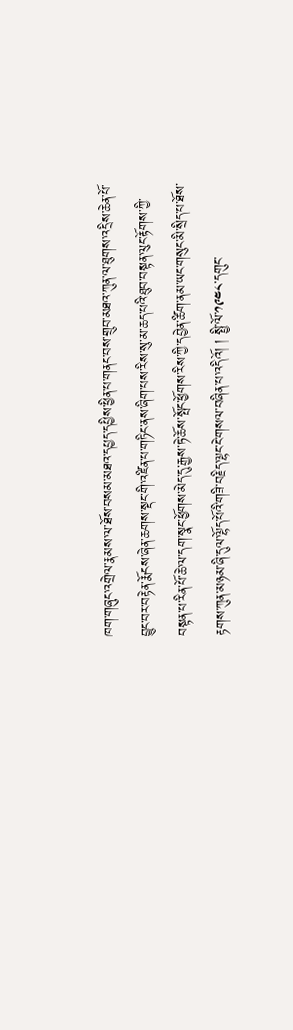ཁག་གཞུང་འགྲེལ་རྣམས་ལ་ཐོས་བསམ་མཐའ་དཔྱད་དཔྱིས་ཕྱིན་པ་གནང་བས་གྲུབ་མཐའ་ཀུན་ལ་ཐུགས་འདྲིས་ཆེན་པོ་བྱུང་བར་བརྟེན་རྨོངས་ཞེན་ཆགས་སྡང་གི་འཛིན་པ་གཏིང་ནས་ཞིག་པས་རིས་སུ་མ་ཆད་པའི་ཐུབ་བསྟན་ལུང་རྟོགས་ཀྱི་བསྟན་པ་རིན་པོ་ཆེ་ལ་དག་སྣང་ཕྱོགས་མེད་དུ་རྒྱས་ཏེ་ཆོས་སྤོང་ཕྱོགས་རིས་ཀྱི་དབྱེན་ཚིག་ནམ་ཡང་གསུང་མི་སྲིད་པ་ཐོས་རྟགས་ཀུན་མཉམ་ཞི་དུལ་ལྷོད་པོའི་གཟི་བརྗིད་ལྷང་ངེ་གསལ་བཞིན་པ་འདིའོ། ། སྤྱི་ལོ་༡༩༤༨་དགུང་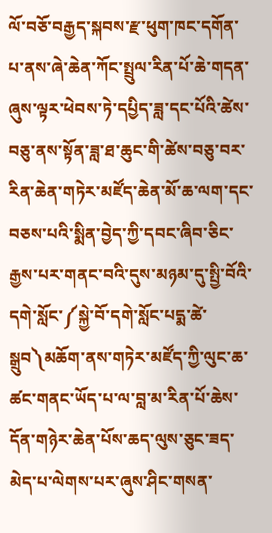ལོ་བཅོ་བརྒྱད་སྐབས་རྫ་ཕུག་ཁང་དགོན་པ་ནས་ཞེ་ཆེན་ཀོང་སྤྲུལ་རིན་པོ་ཆེ་གདན་ཞུས་ལྟར་ཕེབས་ཏེ་དཔྱིད་ཟླ་དང་པོའི་ཚེས་བཅུ་ནས་སྟོན་ཟླ་ཐ་ཆུང་གི་ཚེས་བཅུ་བར་རིན་ཆེན་གཏེར་མཛོད་ཆེན་མོ་ཆ་ལག་དང་བཅས་པའི་སྨིན་བྱེད་ཀྱི་དབང་ཞིབ་ཅིང་རྒྱས་པར་གནང་བའི་དུས་མཉམ་དུ་སྤྱི་བོའི་དགེ་སློང་༼སྐྱེ་བོ་དགེ་སློང་པདྨ་ཚེ་སྒྲུབ༽མཆོག་ནས་གཏེར་མཛོད་ཀྱི་ལུང་ཆ་ཚང་གནང་ཡོད་པ་ལ་བླ་མ་རིན་པོ་ཆེས་དོན་གཉེར་ཆེན་པོས་ཆད་ལུས་ཅུང་ཟད་མེད་པ་ལེགས་པར་ཞུས་ཤིང་གསན་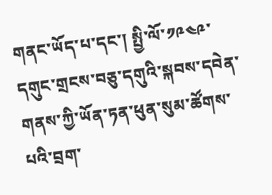གནང་ཡོད་པ་དང་། སྤྱི་ལོ་༡༩༤༩་དགུང་གྲངས་བཅུ་དགུའི་སྐབས་དབེན་གནས་ཀྱི་ཡོན་ཏན་ཕུན་སུམ་ཚོགས་པའི་བྲག་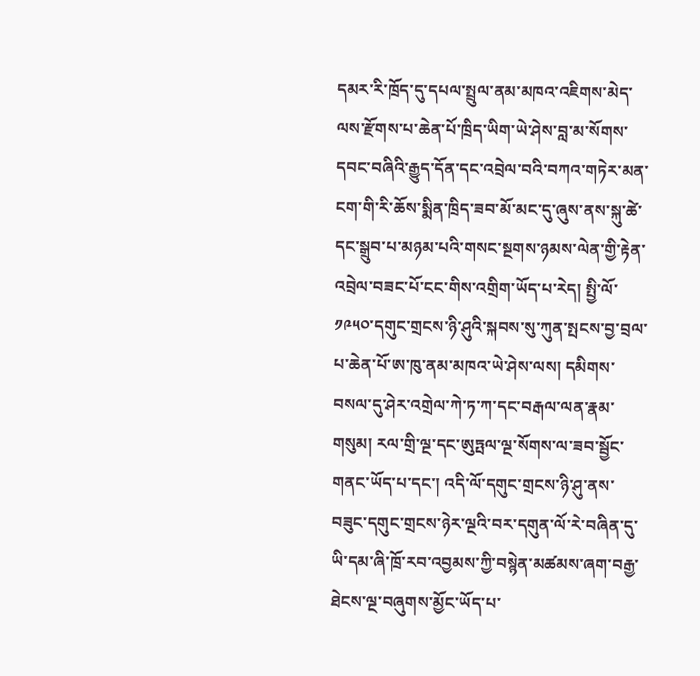དམར་རི་ཁྲོད་དུ་དཔལ་སྤྲུལ་ནམ་མཁའ་འཇིགས་མེད་ལས་རྫོགས་པ་ཆེན་པོ་ཁྲིད་ཡིག་ཡེ་ཤེས་བླ་མ་སོགས་དབང་བཞིའི་རྒྱུད་དོན་དང་འབྲེལ་བའི་བཀའ་གཏེར་མན་ངག་གི་རི་ཆོས་སྨིན་ཁྲིད་ཟབ་མོ་མང་དུ་ཞུས་ནས་སྐུ་ཚེ་དང་སྒྲུབ་པ་མཉམ་པའི་གསང་སྔགས་ཉམས་ལེན་གྱི་རྟེན་འབྲེལ་བཟང་པོ་ངང་གིས་འགྲིག་ཡོད་པ་རེད། སྤྱི་ལོ་༡༩༥༠་དགུང་གྲངས་ཉི་ཤུའི་སྐབས་སུ་ཀུན་སྤངས་བྱ་བྲལ་པ་ཆེན་པོ་ཨ་ཁུ་ནམ་མཁའ་ཡེ་ཤེས་ལས། དམིགས་བསལ་དུ་ཤེར་འགྲེལ་ཀེ་ཏ་ཀ་དང་བརྒལ་ལན་རྣམ་གསུམ། རལ་གྲི་ལྔ་དང་ཨུཏྤལ་ལྔ་སོགས་ལ་ཟབ་སྦྱོང་གནང་ཡོད་པ་དང་། འདི་ལོ་དགུང་གྲངས་ཉི་ཤུ་ནས་བཟུང་དགུང་གྲངས་ཉེར་ལྔའི་བར་དགུན་ལོ་རེ་བཞིན་དུ་ཡི་དམ་ཞི་ཁྲོ་རབ་འབྱམས་ཀྱི་བསྙེན་མཚམས་ཞག་བརྒྱ་ཐེངས་ལྔ་བཞུགས་མྱོང་ཡོད་པ་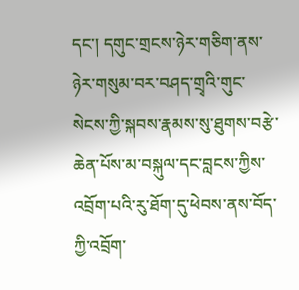དང་། དགུང་གྲངས་ཉེར་གཅིག་ནས་ཉེར་གསུམ་བར་བཤད་གྲྭའི་གུང་སེངས་ཀྱི་སྐབས་རྣམས་སུ་ཐུགས་བརྩེ་ཆེན་པོས་མ་བསྐུལ་དང་བླངས་ཀྱིས་འབྲོག་པའི་རུ་ཐོག་དུ་ཕེབས་ནས་བོད་ཀྱི་འབྲོག་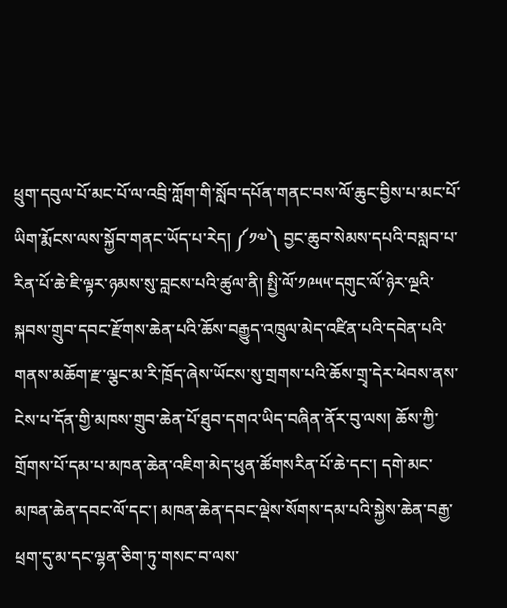ཕྲུག་དབུལ་པོ་མང་པོ་ལ་འབྲི་ཀློག་གི་སློབ་དཔོན་གནང་བས་ལོ་ཆུང་བྱིས་པ་མང་པོ་ཡིག་རྨོངས་ལས་སྐྱོབ་གནང་ཡོད་པ་རེད། ༼༡༧༽ བྱང་ཆུབ་སེམས་དཔའི་བསླབ་པ་རིན་པོ་ཆེ་ཇི་ལྟར་ཉམས་སུ་བླངས་པའི་ཚུལ་ནི། སྤྱི་ལོ་༡༩༥༥་དགུང་ལོ་ཉེར་ལྔའི་སྐབས་གྲུབ་དབང་རྫོགས་ཆེན་པའི་ཆོས་བརྒྱུད་འཁྲུལ་མེད་འཛིན་པའི་དབེན་པའི་གནས་མཆོག་རྫ་ལྕང་མ་རི་ཁྲོད་ཞེས་ཡོངས་སུ་གྲགས་པའི་ཆོས་གྲྭ་དེར་ཕེབས་ནས་ངེས་པ་དོན་གྱི་མཁས་གྲུབ་ཆེན་པོ་ཐུབ་དགའ་ཡིད་བཞིན་ནོར་བུ་ལས། ཆོས་ཀྱི་གྲོགས་པོ་དམ་པ་མཁན་ཆེན་འཇིག་མེད་ཕུན་ཚོགསརིན་པོ་ཆེ་དང་། དགེ་མང་མཁན་ཆེན་དབང་ལོ་དང་། མཁན་ཆེན་དབང་ལྡེས་སོགས་དམ་པའི་སྐྱེས་ཆེན་བརྒྱ་ཕྲག་དུ་མ་དང་ལྷན་ཅིག་ཏུ་གསང་བ་ལས་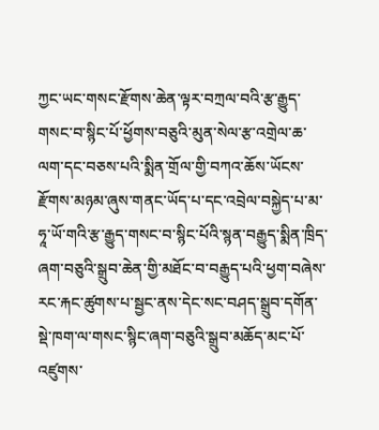ཀྱང་ཡང་གསང་རྫོགས་ཆེན་ལྟར་བཀྲལ་བའི་རྩ་རྒྱུད་གསང་བ་སྙིང་པོ་ཕྱོགས་བཅུའི་མུན་སེལ་རྩ་འགྲེལ་ཆ་ལག་དང་བཅས་པའི་སྨིན་གྲོལ་གྱི་བཀའ་ཆོས་ཡོངས་རྫོགས་མཉམ་ཞུས་གནང་ཡོད་པ་དང་འབྲེལ་བསྐྱེད་པ་མ་ཧཱ་ཡོ་གའི་རྩ་རྒྱུད་གསང་བ་སྙིང་པོའི་སྙན་བརྒྱུད་སྨིན་ཁྲིད་ཞག་བཅུའི་སྒྲུབ་ཆེན་གྱི་མཐོང་བ་བརྒྱུད་པའི་ཕྱག་བཞེས་རང་རྐང་ཚུགས་པ་སྦྱང་ནས་དེང་སང་བཤད་སྒྲུབ་དགོན་སྡེ་ཁག་ལ་གསང་སྙིང་ཞག་བཅུའི་སྒྲུབ་མཆོད་མང་པོ་འཛུགས་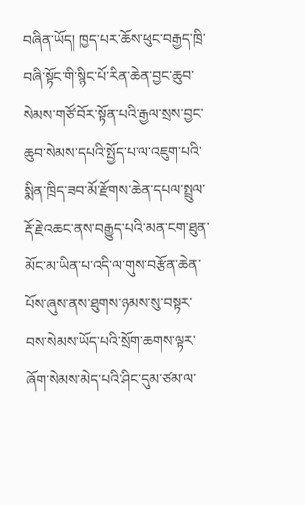བཞིན་ཡོད། ཁྱད་པར་ཆོས་ཕུང་བརྒྱད་ཁྲི་བཞི་སྟོང་གི་སྙིང་པོ་རིན་ཆེན་བྱང་ཆུབ་སེམས་གཙོ་བོར་སྟོན་པའི་རྒྱལ་སྲས་བྱང་ཆུབ་སེམས་དཔའི་སྤྱོད་པ་ལ་འཇུག་པའི་སྨིན་ཁྲིད་ཟབ་མོ་རྫོགས་ཆེན་དཔལ་སྤྲུལ་རྡོ་རྗེ་འཆང་ནས་བརྒྱུད་པའི་མན་ངག་ཐུན་མོང་མ་ཡིན་པ་འདི་ལ་གུས་བརྩོན་ཆེན་པོས་ཞུས་ནས་ཐུགས་ཉམས་སུ་བསྟར་བས་སེམས་ཡོད་པའི་སྲོག་ཆགས་ལྟར་ཞོག་སེམས་མེད་པའི་ཤིང་དུམ་ཙམ་ལ་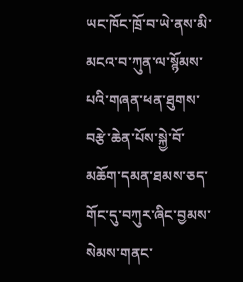ཡང་ཁོང་ཁྲོ་བ་ཡེ་ནས་མི་མངའ་བ་ཀུན་ལ་སྙོམས་པའི་གཞན་ཕན་ཐུགས་བརྩེ་ཆེན་པོས་སྐྱེ་བོ་མཆོག་དམན་ཐམས་ཅད་གོང་དུ་བཀུར་ཞིང་བྱམས་སེམས་གནང་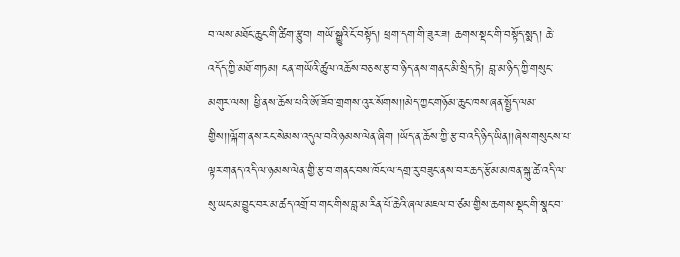བ་ལས་མཐོང་ཆུང་གི་ཚིག་རྩུབ། གཡོ་སྒྱུའི་ངོ་བསྟོད། ཕྲག་དག་གི་ཟུར་ཟ། ཆགས་སྡང་གི་བསྟོད་སྨད། ཆེ་འདོད་ཀྱི་མཐོ་གཏམ། ངན་གཡོའི་ཚུལ་འཆོས་བཅས་རྩ་བ་ཉིད་ནས་གནང་མི་སྲིད་ཏེ། བླ་མ་ཉིད་ཀྱི་གསུང་མགུར་ལས། ཕྱི་ནས་ཆོས་པའི་ཨོ་ཟོབ་གྲགས་འུར་སོགས།།མེད་ཀྱང་གཉོམ་ཆུང་ཁས་ཞན་སྤྱོད་ལམ་གྱིས།།ལྐོག་ནས་རང་སེམས་འདུལ་བའི་ཉམས་ལེན་ཞིག །ཡོད་ན་ཆོས་ཀྱི་རྩ་བ་འདི་ཉིད་ཡིན།།ཞེས་གསུངས་པ་ལྟར་གནད་འདི་ལ་ཉམས་ལེན་གྱི་རྩ་བ་གནང་བས་ཁོང་ལ་དགྲ་རུ་བཟུང་ནས་བར་ཆད་རྩོམ་མཁན་སྐུ་ཚེ་འདི་ལ་སུ་ཡང་མ་བྱུང་བར་མ་ཚད་འགྲོ་བ་གང་གིས་བླ་མ་རིན་པོ་ཆེའི་ཞལ་མཇལ་བ་ཙམ་གྱིས་ཆགས་སྡང་གི་སྣང་བ་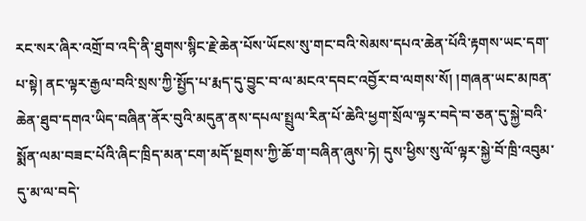རང་སར་ཞིར་འགྲོ་བ་འདི་ནི་ཐུགས་སྙིང་རྗེ་ཆེན་པོས་ཡོངས་སུ་གང་བའི་སེམས་དཔའ་ཆེན་པོའི་རྟགས་ཡང་དག་པ་སྟེ། ནང་ལྟར་རྒྱལ་བའི་སྲས་ཀྱི་སྤྱོད་པ་རྨད་དུ་བྱུང་བ་ལ་མངའ་དབང་འབྱོར་བ་ལགས་སོ། །གཞན་ཡང་མཁན་ཆེན་ཐུབ་དགའ་ཡིད་བཞིན་ནོར་བུའི་མདུན་ནས་དཔལ་སྤྲུལ་རིན་པོ་ཆེའི་ཕྱག་སྲོལ་ལྟར་བདེ་བ་ཅན་དུ་སྐྱེ་བའི་སྨོན་ལམ་བཟང་པོའི་ཞིང་ཁྲིད་མན་ངག་མདོ་སྔགས་ཀྱི་ཆོ་ག་བཞིན་ཞུས་ཏེ། དུས་ཕྱིས་སུ་ལོ་ལྟར་སྐྱེ་བོ་ཁྲི་འབུམ་དུ་མ་ལ་བདེ་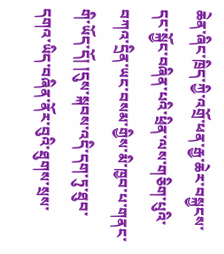ཆེན་ཞིང་ཁྲིད་ཀྱི་འགྲོ་ཕན་རྒྱ་ཆེར་བསྐྱངས་དང་སྐྱོང་བཞིན་པའི་ཕྲིན་ལས་གཅིག་པུའི་བཀའ་དྲིན་ཡང་བསམ་གྱིས་མི་ཁྱབ་པ་གནང་གི་ཡོད་དོ། །དུས་སྐབས་འདི་དག་ཏུ་ཐུབ་དགའ་ཡིད་བཞིན་ནོར་བུའི་ཐུགས་སྲས་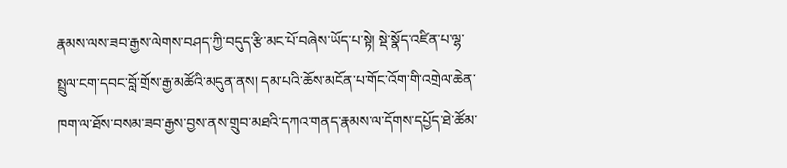རྣམས་ལས་ཟབ་རྒྱས་ལེགས་བཤད་ཀྱི་བདུད་རྩི་མང་པོ་བཞེས་ཡོད་པ་སྟེ། སྡེ་སྣོད་འཛིན་པ་ལྷ་སྤྲུལ་ངག་དབང་བློ་གྲོས་རྒྱ་མཚོའི་མདུན་ནས། དམ་པའི་ཆོས་མངོན་པ་གོང་འོག་གི་འགྲེལ་ཆེན་ཁག་ལ་ཐོས་བསམ་ཟབ་རྒྱས་བྱས་ནས་གྲུབ་མཐའི་དཀའ་གནད་རྣམས་ལ་དོགས་དཔྱོད་ཐེ་ཚོམ་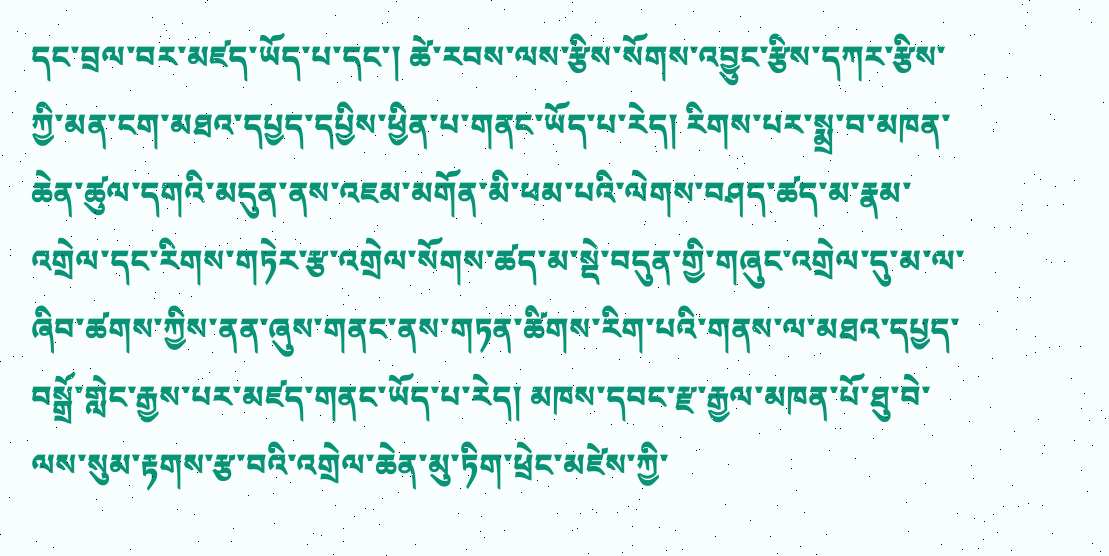དང་བྲལ་བར་མཛད་ཡོད་པ་དང་། ཚེ་རབས་ལས་རྩིས་སོགས་འབྱུང་རྩིས་དཀར་རྩིས་ཀྱི་མན་ངག་མཐའ་དཔྱད་དཔྱིས་ཕྱིན་པ་གནང་ཡོད་པ་རེད། རིགས་པར་སྨྲ་བ་མཁན་ཆེན་ཚུལ་དགའི་མདུན་ནས་འཇམ་མགོན་མི་ཕམ་པའི་ལེགས་བཤད་ཚད་མ་རྣམ་འགྲེལ་དང་རིགས་གཏེར་རྩ་འགྲེལ་སོགས་ཚད་མ་སྡེ་བདུན་གྱི་གཞུང་འགྲེལ་དུ་མ་ལ་ཞིབ་ཚགས་ཀྱིས་ནན་ཞུས་གནང་ནས་གཏན་ཚིགས་རིག་པའི་གནས་ལ་མཐའ་དཔྱད་བསྒྲོ་གླེང་རྒྱས་པར་མཛད་གནང་ཡོད་པ་རེད། མཁས་དབང་རྫ་རྒྱལ་མཁན་པོ་ཐུ་བེ་ལས་སུམ་རྟགས་རྩ་བའི་འགྲེལ་ཆེན་མུ་ཏིག་ཕྲེང་མཛེས་ཀྱི་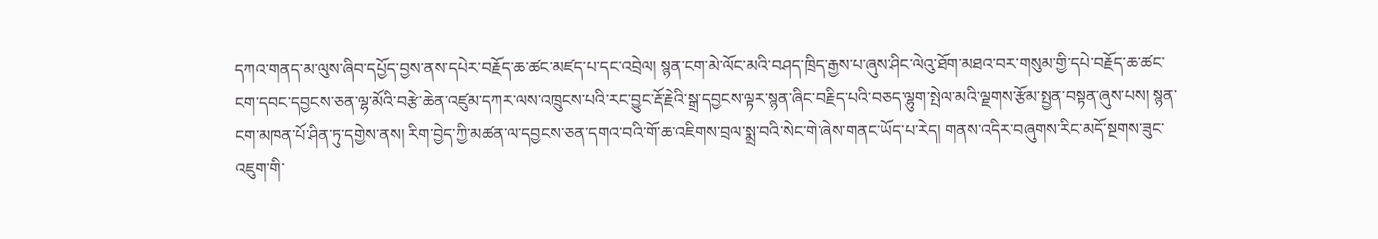དཀའ་གནད་མ་ལུས་ཞིབ་དཔྱོད་བྱས་ནས་དཔེར་བརྗོད་ཆ་ཚང་མཛད་པ་དང་འབྲེལ། སྙན་ངག་མེ་ལོང་མའི་བཤད་ཁྲིད་རྒྱས་པ་ཞུས་ཤིང་ལེའུ་ཐོག་མཐའ་བར་གསུམ་གྱི་དཔེ་བརྗོད་ཆ་ཚང་ངག་དབང་དབྱངས་ཅན་ལྷ་མོའི་བརྩེ་ཆེན་འཛུམ་དཀར་ལས་འཁྲུངས་པའི་རང་བྱུང་རྡོ་རྗེའི་སྒྲ་དབྱངས་ལྟར་སྙན་ཞིང་བརྗིད་པའི་བཅད་ལྷུག་སྤེལ་མའི་ལྗགས་རྩོམ་སྤྱན་བསྟན་ཞུས་པས། སྙན་ངག་མཁན་པོ་ཤིན་ཏུ་དགྱེས་ནས། རིག་བྱེད་ཀྱི་མཚན་ལ་དབྱངས་ཅན་དགའ་བའི་གོ་ཆ་འཇིགས་བྲལ་སྨྲ་བའི་སེང་གེ་ཞེས་གནང་ཡོད་པ་རེད། གནས་འདིར་བཞུགས་རིང་མདོ་སྔགས་ཟུང་འཇུག་གི་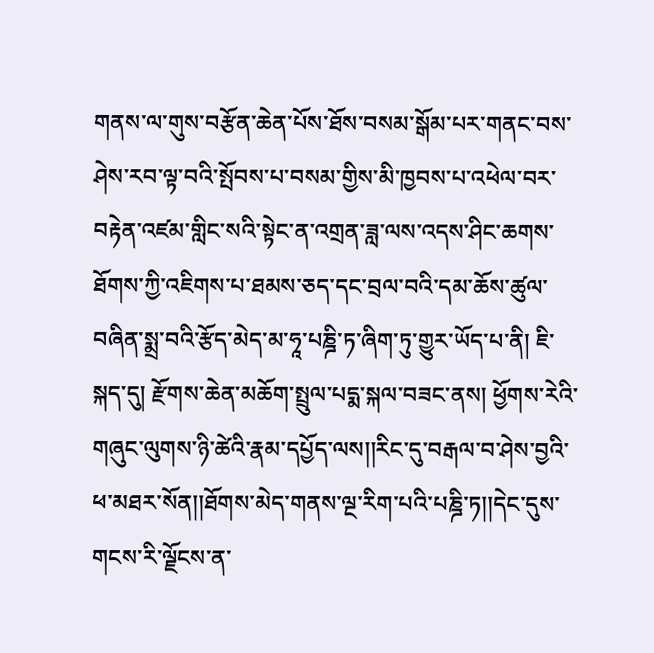གནས་ལ་གུས་བརྩོན་ཆེན་པོས་ཐོས་བསམ་སྒོམ་པར་གནང་བས་ཤེས་རབ་ལྟ་བའི་སྤོབས་པ་བསམ་གྱིས་མི་ཁྱབས་པ་འཕེལ་བར་བརྟེན་འཛམ་གླིང་སའི་སྟེང་ན་འགྲན་ཟླ་ལས་འདས་ཤིང་ཆགས་ཐོགས་ཀྱི་འཇིགས་པ་ཐམས་ཅད་དང་བྲལ་བའི་དམ་ཆོས་ཚུལ་བཞིན་སྨྲ་བའི་རྩོད་མེད་མ་ཧཱ་པཎྜི་ཏ་ཞིག་ཏུ་གྱུར་ཡོད་པ་ནི། ཇི་སྐད་དུ། རྫོགས་ཆེན་མཆོག་སྤྲུལ་པདྨ་སྐལ་བཟང་ནས། ཕྱོགས་རེའི་གཞུང་ལུགས་ཉི་ཚེའི་རྣམ་དཔྱོད་ལས།།རིང་དུ་བརྒལ་བ་ཤེས་བྱའི་ཕ་མཐར་སོན།།ཐོགས་མེད་གནས་ལྔ་རིག་པའི་པཎྜི་ཏ།།དེང་དུས་གངས་རི་ལྗོངས་ན་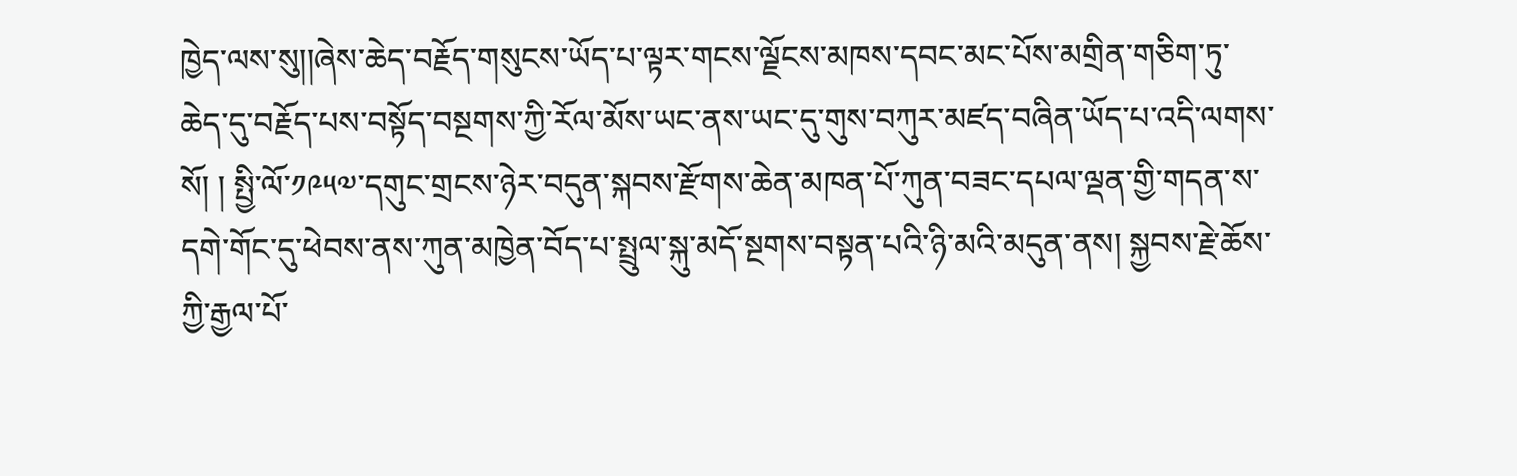ཁྱེད་ལས་སུ།།ཞེས་ཆེད་བརྗོད་གསུངས་ཡོད་པ་ལྟར་གངས་ལྗོངས་མཁས་དབང་མང་པོས་མགྲིན་གཅིག་ཏུ་ཆེད་དུ་བརྗོད་པས་བསྟོད་བསྔགས་ཀྱི་རོལ་མོས་ཡང་ནས་ཡང་དུ་གུས་བཀུར་མཛད་བཞིན་ཡོད་པ་འདི་ལགས་སོ། ། སྤྱི་ལོ་༡༩༥༧་དགུང་གྲངས་ཉེར་བདུན་སྐབས་རྫོགས་ཆེན་མཁན་པོ་ཀུན་བཟང་དཔལ་ལྡན་གྱི་གདན་ས་དགེ་གོང་དུ་ཕེབས་ནས་ཀུན་མཁྱེན་བོད་པ་སྤྲུལ་སྐུ་མདོ་སྔགས་བསྟན་པའི་ཉི་མའི་མདུན་ནས། སྐྱབས་རྗེ་ཆོས་ཀྱི་རྒྱལ་པོ་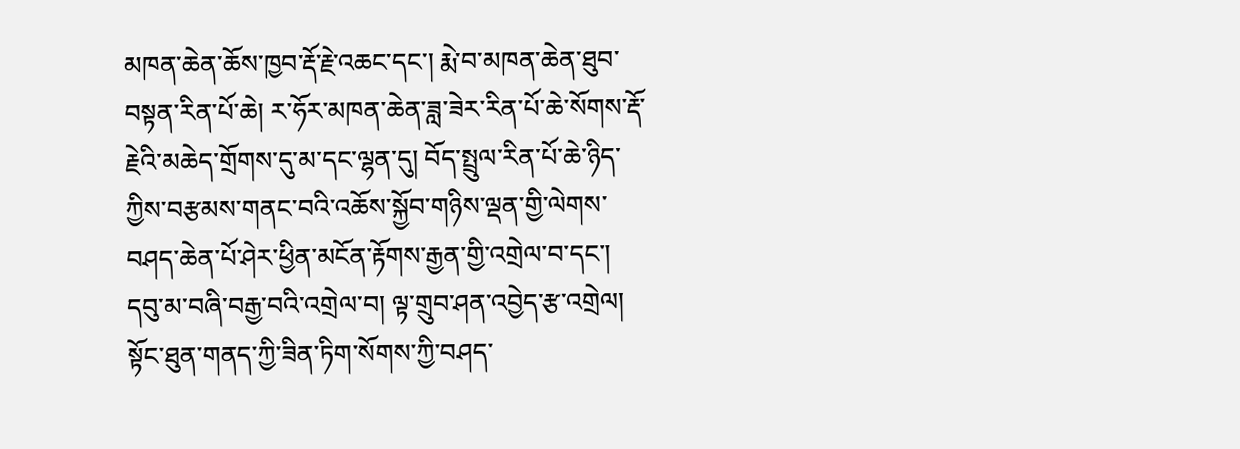མཁན་ཆེན་ཆོས་ཁྱབ་རྡོ་རྗེ་འཆང་དང་། རྨེ་བ་མཁན་ཆེན་ཐུབ་བསྟན་རིན་པོ་ཆེ། ར་ཧོར་མཁན་ཆེན་ཟླ་ཟེར་རིན་པོ་ཆེ་སོགས་རྡོ་རྗེའི་མཆེད་གྲོགས་དུ་མ་དང་ལྷན་དུ། བོད་སྤྲུལ་རིན་པོ་ཆེ་ཉིད་ཀྱིས་བརྩམས་གནང་བའི་འཆོས་སྐྱོབ་གཉིས་ལྡན་གྱི་ལེགས་བཤད་ཆེན་པོ་ཤེར་ཕྱིན་མངོན་རྟོགས་རྒྱན་གྱི་འགྲེལ་བ་དང་། དབུ་མ་བཞི་བརྒྱ་བའི་འགྲེལ་བ། ལྟ་གྲུབ་ཤན་འབྱེད་རྩ་འགྲེལ། སྟོང་ཐུན་གནད་ཀྱི་ཟིན་ཏིག་སོགས་ཀྱི་བཤད་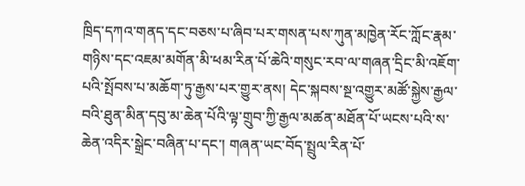ཁྲིད་དཀའ་གནད་དང་བཅས་པ་ཞིབ་པར་གསན་པས་ཀུན་མཁྱེན་རོང་ཀློང་རྣམ་གཉིས་དང་འཇམ་མགོན་མི་ཕམ་རིན་པོ་ཆེའི་གསུང་རབ་ལ་གཞན་དྲིང་མི་འཇོག་པའི་སྤོབས་པ་མཆོག་ཏུ་རྒྱས་པར་གྱུར་ནས། དེང་སྐབས་སྔ་འགྱུར་མཚོ་སྐྱེས་རྒྱལ་བའི་ཐུན་མིན་དབུ་མ་ཆེན་པོའི་ལྟ་གྲུབ་ཀྱི་རྒྱལ་མཚན་མཐོན་པོ་ཡངས་པའི་ས་ཆེན་འདིར་སྒྲེང་བཞིན་པ་དང་། གཞན་ཡང་བོད་སྤྲུལ་རིན་པོ་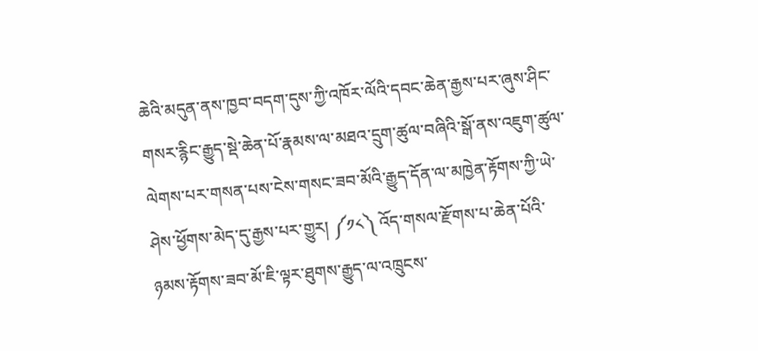ཆེའི་མདུན་ནས་ཁྱབ་བདག་དུས་ཀྱི་འཁོར་ལོའི་དབང་ཆེན་རྒྱས་པར་ཞུས་ཤིང་གསར་རྙིང་རྒྱུད་སྡེ་ཆེན་པོ་རྣམས་ལ་མཐའ་དྲུག་ཚུལ་བཞིའི་སྒོ་ནས་འཇུག་ཚུལ་ལེགས་པར་གསན་པས་ངེས་གསང་ཟབ་མོའི་རྒྱུད་དོན་ལ་མཁྱེན་རྟོགས་ཀྱི་ཡེ་ཤེས་ཕྱོགས་མེད་དུ་རྒྱས་པར་གྱུར། ༼༡༨༽ འོད་གསལ་རྫོགས་པ་ཆེན་པོའི་ཉམས་རྟོགས་ཟབ་མོ་ཇི་ལྟར་ཐུགས་རྒྱུད་ལ་འཁྲུངས་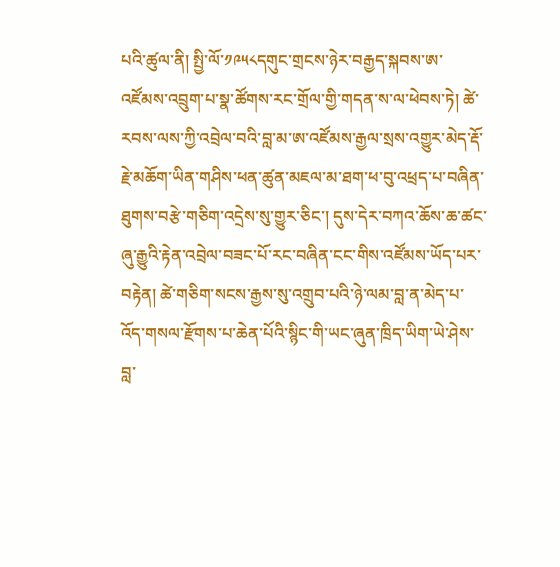པའི་ཚུལ་ནི། སྤྱི་ལོ་༡༩༥༨དགུང་གྲངས་ཉེར་བརྒྱད་སྐབས་ཨ་འཛོམས་འབྲུག་པ་སྣ་ཚོགས་རང་གྲོལ་གྱི་གདན་ས་ལ་ཕེབས་ཏེ། ཚེ་རབས་ལས་ཀྱི་འབྲེལ་བའི་བླ་མ་ཨ་འཛོམས་རྒྱལ་སྲས་འགྱུར་མེད་རྡོ་རྗེ་མཆོག་ཡིན་གཤིས་ཕན་ཚུན་མཇལ་མ་ཐག་ཕ་བུ་འཕྲད་པ་བཞིན་ཐུགས་བརྩེ་གཅིག་འདྲེས་སུ་གྱུར་ཅིང་། དུས་དེར་བཀའ་ཆོས་ཆ་ཚང་ཞུ་རྒྱུའི་རྟེན་འབྲེལ་བཟང་པོ་རང་བཞིན་ངང་གིས་འཛོམས་ཡོད་པར་བརྟེན། ཚེ་གཅིག་སངས་རྒྱས་སུ་འགྲུབ་པའི་ཉེ་ལམ་བླ་ན་མེད་པ་འོད་གསལ་རྫོགས་པ་ཆེན་པོའི་སྙིང་གི་ཡང་ཞུན་ཁྲིད་ཡིག་ཡེ་ཤེས་བླ་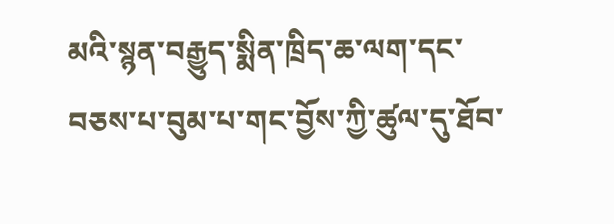མའི་སྙན་བརྒྱུད་སྨིན་ཁྲིད་ཆ་ལག་དང་བཅས་པ་བུམ་པ་གང་བྱོས་ཀྱི་ཚུལ་དུ་ཐོབ་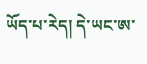ཡོད་པ་རེད། དེ་ཡང་ཨ་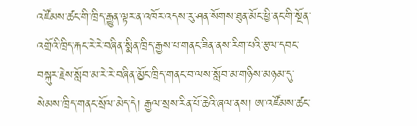འཛོམས་ཚང་གི་ཁྲིད་རྒྱུན་ལྟར་ན་འཁོར་འདས་རུ་ཤན་སོགས་ཐུན་མོང་ཕྱི་ནང་གི་སྔོན་འགྲོའི་ཁྲིད་རྐང་རེ་རེ་བཞིན་སྨིན་ཁྲིད་རྒྱས་པ་གནང་ཟིན་ནས་རིག་པའི་རྩལ་དབང་བསྐུར་རྗེས་སློབ་མ་རེ་རེ་བཞིན་མྱོང་ཁྲིད་གནང་བ་ལས་སློབ་མ་གཉིས་མཉམ་དུ་སེམས་ཁྲིད་གནང་སྲོལ་མེད་དེ། རྒྱལ་སྲས་རིན་པོ་ཆེའི་ཞལ་ནས། ཨ་འཛོམས་ཚང་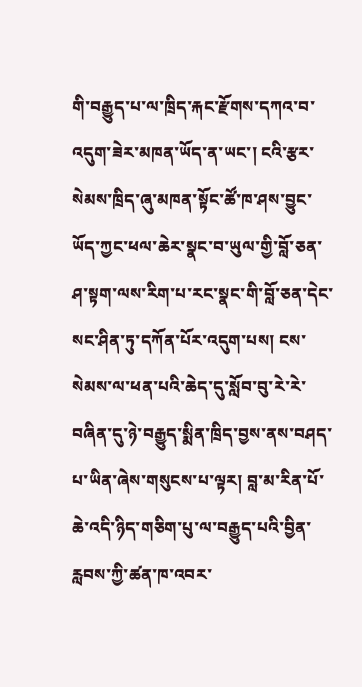གི་བརྒྱུད་པ་ལ་ཁྲིད་རྐང་རྫོགས་དཀའ་བ་འདུག་ཟེར་མཁན་ཡོད་ན་ཡང་། ངའི་རྩར་སེམས་ཁྲིད་ཞུ་མཁན་སྟོང་ཚོ་ཁ་ཤས་བྱུང་ཡོད་ཀྱང་ཕལ་ཆེར་སྣང་བ་ཡུལ་གྱི་བློ་ཅན་ཤ་སྟག་ལས་རིག་པ་རང་སྣང་གི་བློ་ཅན་དེང་སང་ཤིན་ཏུ་དཀོན་པོར་འདུག་པས། ངས་སེམས་ལ་ཕན་པའི་ཆེད་དུ་སློབ་བུ་རེ་རེ་བཞིན་དུ་ཉེ་བརྒྱུད་སྨིན་ཁྲིད་བྱས་ནས་བཤད་པ་ཡིན་ཞེས་གསུངས་པ་ལྟར། བླ་མ་རིན་པོ་ཆེ་འདི་ཉིད་གཅིག་པུ་ལ་བརྒྱུད་པའི་བྱིན་རླབས་ཀྱི་ཚན་ཁ་འབར་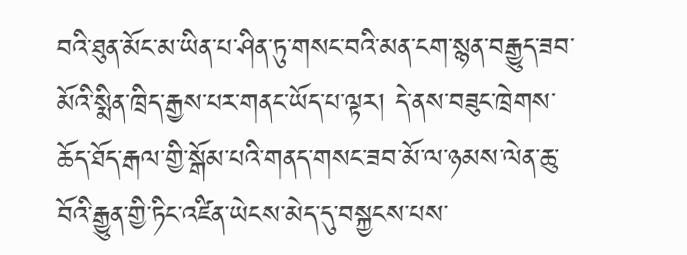བའི་ཐུན་མོང་མ་ཡིན་པ་ཤིན་ཏུ་གསང་བའི་མན་ངག་སྙན་བརྒྱུད་ཟབ་མོའི་སྨིན་ཁྲིད་རྒྱས་པར་གནང་ཡོད་པ་ལྟར། དེ་ནས་བཟུང་ཁྲེགས་ཆོད་ཐོད་རྒལ་གྱི་སྒོམ་པའི་གནད་གསང་ཟབ་མོ་ལ་ཉམས་ལེན་ཆུ་བོའི་རྒྱུན་གྱི་ཏིང་འཛིན་ཡེངས་མེད་དུ་བསྐྱངས་པས་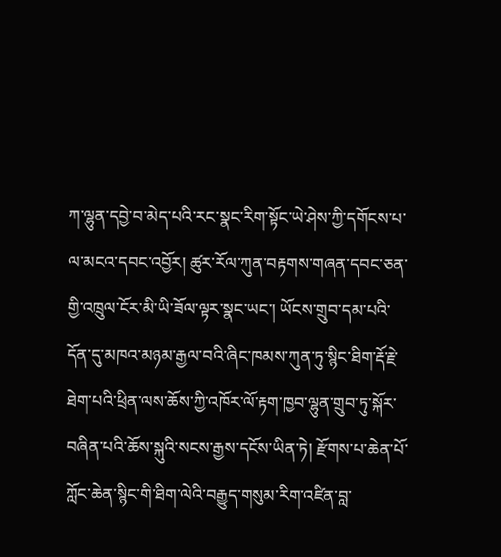ཀ་ལྷུན་དབྱེ་བ་མེད་པའི་རང་སྣང་རིག་སྟོང་ཡེ་ཤེས་ཀྱི་དགོངས་པ་ལ་མངའ་དབང་འབྱོར། ཚུར་རོལ་ཀུན་བརྟགས་གཞན་དབང་ཅན་གྱི་འཁྲུལ་ངོར་མི་ཡི་ཟོལ་ལྟར་སྣང་ཡང་། ཡོངས་གྲུབ་དམ་པའི་དོན་དུ་མཁའ་མཉམ་རྒྱལ་བའི་ཞིང་ཁམས་ཀུན་ཏུ་སྙིང་ཐིག་རྡོ་རྗེ་ཐེག་པའི་ཕྲིན་ལས་ཆོས་ཀྱི་འཁོར་ལོ་རྟག་ཁྱབ་ལྷུན་གྲུབ་ཏུ་སྐོར་བཞིན་པའི་ཆོས་སྐུའི་སངས་རྒྱས་དངོས་ཡིན་ཏེ། རྫོགས་པ་ཆེན་པོ་ཀློང་ཆེན་སྙིང་གི་ཐིག་ལེའི་བརྒྱུད་གསུམ་རིག་འཛིན་བླ་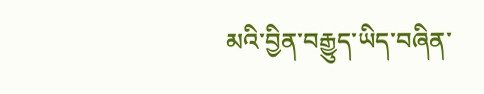མའི་བྱིན་བརྒྱུད་ཡིད་བཞིན་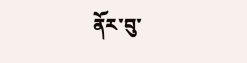ནོར་བུ་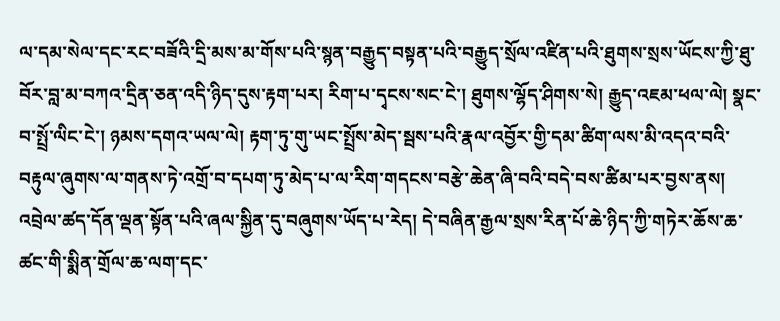ལ་དམ་སེལ་དང་རང་བཟོའི་དྲི་མས་མ་གོས་པའི་སྙན་བརྒྱུད་བསྟན་པའི་བརྒྱུད་སྲོལ་འཛིན་པའི་ཐུགས་སྲས་ཡོངས་ཀྱི་ཐུ་བོར་བླ་མ་བཀའ་དྲིན་ཅན་འདི་ཉིད་དུས་རྟག་པར། རིག་པ་དྭངས་སང་ངེ་། ཐུགས་ལྷོད་ཤིགས་སེ། རྒྱུད་འཇམ་ཕལ་ལེ། སྣང་བ་སྤྲོ་ལིང་ངེ་། ཉམས་དགའ་ཡལ་ལེ། རྟག་ཏུ་གུ་ཡང་སྤྲོས་མེད་སྦས་པའི་རྣལ་འབྱོར་གྱི་དམ་ཚིག་ལས་མི་འདའ་བའི་བརྟུལ་ཞུགས་ལ་གནས་ཏེ་འགྲོ་བ་དཔག་ཏུ་མེད་པ་ལ་རིག་གདངས་བརྩེ་ཆེན་ཞི་བའི་བདེ་བས་ཚིམ་པར་བྱས་ནས། འབྲེལ་ཚད་དོན་ལྡན་སྟོན་པའི་ཞལ་སྐྱིན་དུ་བཞུགས་ཡོད་པ་རེད། དེ་བཞིན་རྒྱལ་སྲས་རིན་པོ་ཆེ་ཉིད་ཀྱི་གཏེར་ཆོས་ཆ་ཚང་གི་སྨིན་གྲོལ་ཆ་ལག་དང་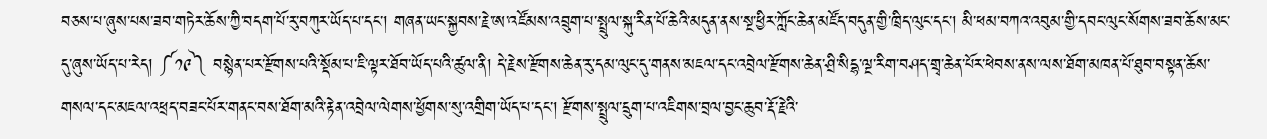བཅས་པ་ཞུས་པས་ཟབ་གཏེར་ཆོས་ཀྱི་བདག་པོ་རུ་བཀུར་ཡོད་པ་དང་། གཞན་ཡང་སྐྱབས་རྗེ་ཨ་འཛོམས་འབྲུག་པ་སྤྲུལ་སྐུ་རིན་པོ་ཆེའི་མདུན་ནས་སྔ་ཕྱིར་ཀློང་ཆེན་མཛོད་བདུན་གྱི་ཁྲིད་ལུང་དང་། མི་ཕམ་བཀའ་འབུམ་གྱི་དབང་ལུང་སོགས་ཟབ་ཆོས་མང་དུ་ཞུས་ཡོད་པ་རེད། ༼༡༩༽ བསྙེན་པར་རྫོགས་པའི་སྡོམ་པ་ཇི་ལྟར་ཐོབ་ཡོད་པའི་ཚུལ་ནི། དེ་རྗེས་རྫོགས་ཆེན་རུ་དམ་ལུང་དུ་གནས་མཇལ་དང་འབྲེལ་རྫོགས་ཆེན་ཤྲི་སིདྷ་ལྔ་རིག་བཤད་གྲྭ་ཆེན་པོར་ཕེབས་ནས་ལས་ཐོག་མཁན་པོ་ཐུབ་བསྟན་ཆོས་གསལ་དང་མཇལ་འཕྲད་བཟང་པོར་གནང་བས་ཐོག་མའི་རྟེན་འབྲེལ་ལེགས་ཕྱོགས་སུ་འགྲིག་ཡོད་པ་དང་། རྫོགས་སྤྲུལ་དྲུག་པ་འཇིགས་བྲལ་བྱང་ཆུབ་རྡོ་རྗེའི་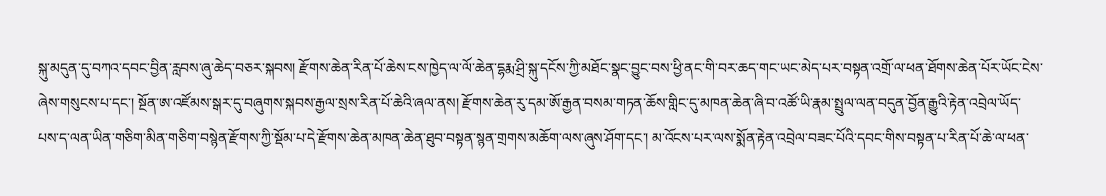སྐུ་མདུན་དུ་བཀའ་དབང་བྱིན་རླབས་ཞུ་ཆེད་བཅར་སྐབས། རྫོགས་ཆེན་རིན་པོ་ཆེས་ངས་ཁྱེད་ལ་ལོ་ཆེན་དྷརྨ་ཤྲི་སྐུ་དངོས་ཀྱི་མཐོང་སྣང་བྱུང་བས་ཕྱི་ནང་གི་བར་ཆད་གང་ཡང་མེད་པར་བསྟན་འགྲོ་ལ་ཕན་ཐོགས་ཆེན་པོར་ཡོང་ངེས་ཞེས་གསུངས་པ་དང་། སྔོན་ཨ་འཛོམས་སྒར་དུ་བཞུགས་སྐབས་རྒྱལ་སྲས་རིན་པོ་ཆེའི་ཞལ་ནས། རྫོགས་ཆེན་རུ་དམ་ཨོ་རྒྱན་བསམ་གཏན་ཆོས་གླིང་དུ་མཁན་ཆེན་ཞི་བ་འཚོ་ཡི་རྣམ་སྤྲུལ་ལན་བདུན་བྱོན་རྒྱུའི་རྟེན་འབྲེལ་ཡོད་པས་ད་ལན་ཡིན་གཅིག་མིན་གཅིག་བསྙེན་རྫོགས་ཀྱི་སྡོམ་པ་དེ་རྫོགས་ཆེན་མཁན་ཆེན་ཐུབ་བསྟན་སྙན་གྲགས་མཆོག་ལས་ཞུས་ཤོག་དང་། མ་འོངས་པར་ལས་སྨོན་རྟེན་འབྲེལ་བཟང་པོའི་དབང་གིས་བསྟན་པ་རིན་པོ་ཆེ་ལ་ཕན་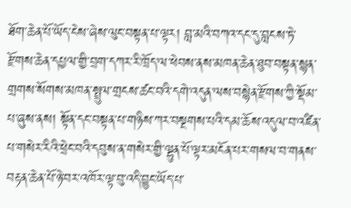ཐོག་ཆེན་པོ་ཡོད་ངེས་ཞེས་ལུང་བསྟན་པ་ལྟར། བླ་མའི་བཀའ་དང་དུ་བླངས་ཏེ་རྫོགས་ཆེན་དཔྱལ་གྱི་བྲག་དཀར་རི་ཁྲོད་ལ་ཕེབས་ནས་མཁན་ཆེན་ཐུབ་བསྟན་སྙན་གྲགས་སོགས་མཁན་སྤྲུལ་གྲངས་ཚང་བའི་དགེ་འདུན་ལས་བསྙེན་རྫོགས་ཀྱི་སྡོམ་པ་ཞུས་ནས། སྟོན་དང་བསྟན་པ་གཉིས་ཀར་བསྔགས་པའི་དམ་ཆོས་འདུལ་བ་འཛིན་པ་གསེར་རིའི་ཕྲེང་བའི་དབུས་ན་གསེར་གྱི་ལྷུན་པོ་ལྟར་མངོན་པར་གསལ་བ་གནས་བརྟན་ཆེན་པོ་ཉེ་བར་འཁོར་ལྟ་བུ་འདི་བྱུང་ཡོད་པ་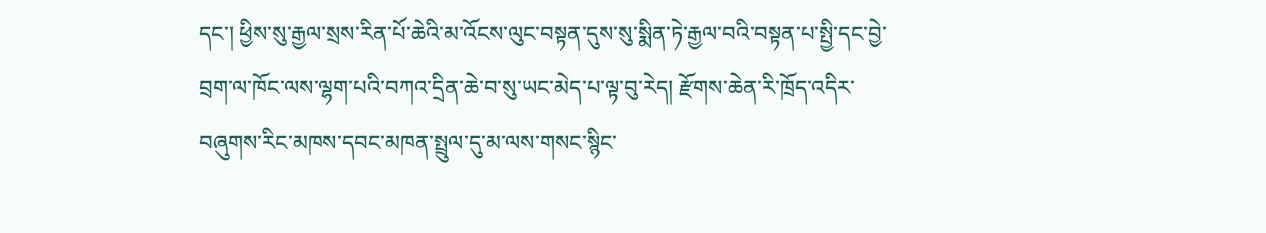དང་། ཕྱིས་སུ་རྒྱལ་སྲས་རིན་པོ་ཆེའི་མ་འོངས་ལུང་བསྟན་དུས་སུ་སྨིན་ཏེ་རྒྱལ་བའི་བསྟན་པ་སྤྱི་དང་བྱེ་བྲག་ལ་ཁོང་ལས་ལྷག་པའི་བཀའ་དྲིན་ཆེ་བ་སུ་ཡང་མེད་པ་ལྟ་བུ་རེད། རྫོགས་ཆེན་རི་ཁྲོད་འདིར་བཞུགས་རིང་མཁས་དབང་མཁན་སྤྲུལ་དུ་མ་ལས་གསང་སྙིང་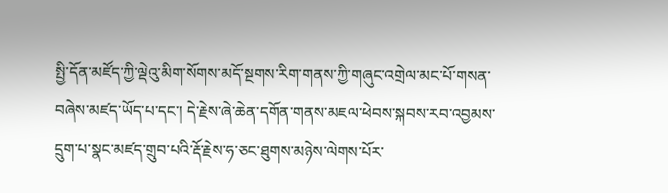སྤྱི་དོན་མཛོད་ཀྱི་ལྡེའུ་མིག་སོགས་མདོ་སྔགས་རིག་གནས་ཀྱི་གཞུང་འགྲེལ་མང་པོ་གསན་བཞེས་མཛད་ཡོད་པ་དང་། དེ་རྗེས་ཞེ་ཆེན་དགོན་གནས་མཇལ་ཕེབས་སྐབས་རབ་འབྱམས་དྲུག་པ་སྣང་མཛད་གྲུབ་པའི་རྡོ་རྗེས་ཧ་ཅང་ཐུགས་མཉེས་ལེགས་པོར་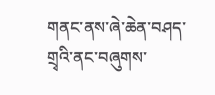གནང་ནས་ཞེ་ཆེན་བཤད་གྲྭའི་ནང་བཞུགས་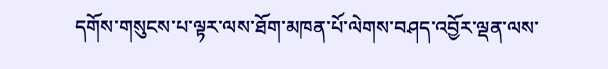དགོས་གསུངས་པ་ལྟར་ལས་ཐོག་མཁན་པོ་ལེགས་བཤད་འབྱོར་ལྡན་ལས་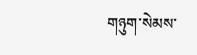གཉུག་སེམས་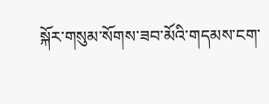སྐོར་གསུམ་སོགས་ཟབ་མོའི་གདམས་ངག་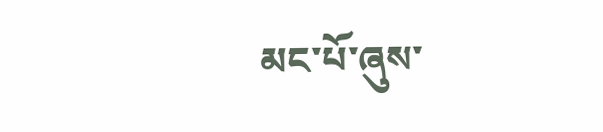མང་པོ་ཞུས་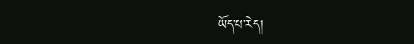ཡོད་པ་རེད།